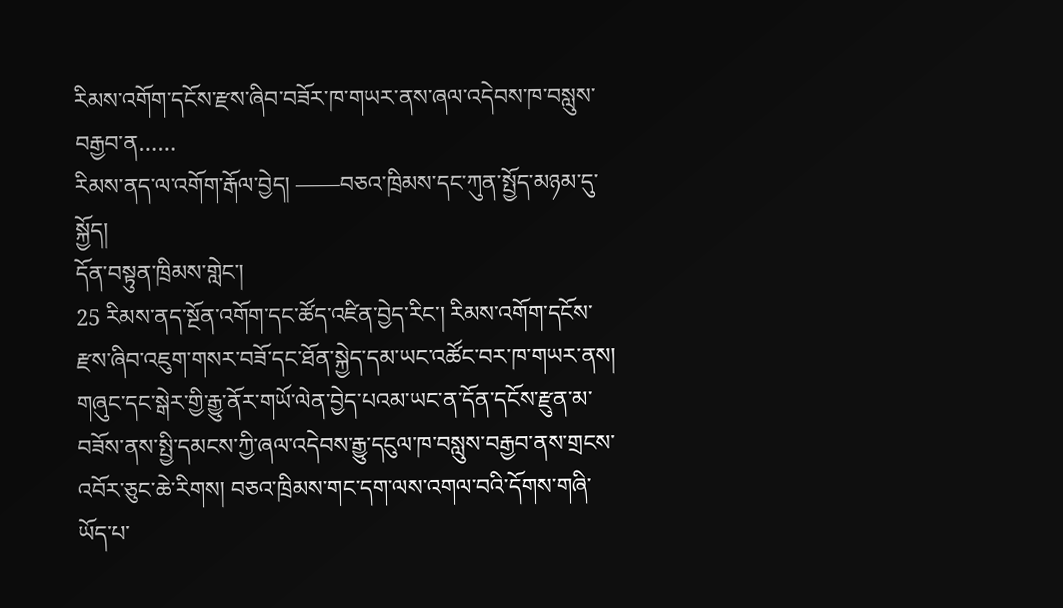རིམས་འགོག་དངོས་རྫས་ཞིབ་བཟོར་ཁ་གཡར་ནས་ཞལ་འདེབས་ཁ་བསླུས་བརྒྱབ་ན……
རིམས་ནད་ལ་འགོག་རྒོལ་བྱེད། ——བཅའ་ཁྲིམས་དང་ཀུན་སྤྱོད་མཉམ་དུ་སྐྱོད།
དོན་བསྟུན་ཁྲིམས་གླེང་།
25 རིམས་ནད་སྔོན་འགོག་དང་ཚོད་འཛིན་བྱེད་རིང་། རིམས་འགོག་དངོས་རྫས་ཞིབ་འཇུག་གསར་བཟོ་དང་ཐོན་སྐྱེད་དམ་ཡང་འཚོང་བར་ཁ་གཡར་ནས། གཞུང་དང་སྒེར་གྱི་རྒྱུ་ནོར་གཡོ་ལེན་བྱེད་པའམ་ཡང་ན་དོན་དངོས་རྫུན་མ་བཟོས་ནས་སྤྱི་དམངས་ཀྱི་ཞལ་འདེབས་རྒྱུ་དངུལ་ཁ་བསླུས་བརྒྱབ་ནས་གྲངས་འབོར་ཅུང་ཆེ་རིགས། བཅའ་ཁྲིམས་གང་དག་ལས་འགལ་བའི་དོགས་གཞི་ཡོད་པ་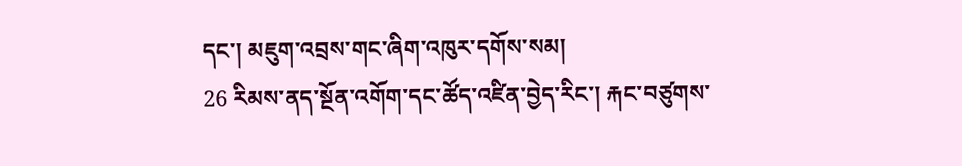དང་། མཇུག་འབྲས་གང་ཞིག་འཁུར་དགོས་སམ།
26 རིམས་ནད་སྔོན་འགོག་དང་ཚོད་འཛིན་བྱེད་རིང་། རྐང་བཙུགས་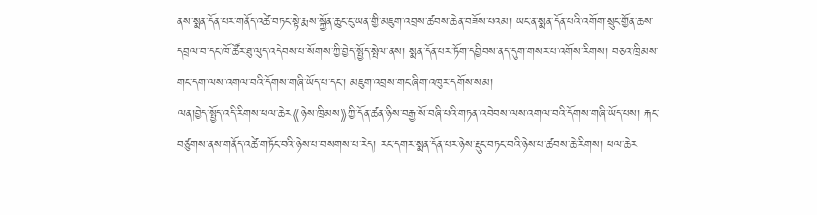ནས་སྨན་དོན་པར་གནོད་འཚེ་བཏང་སྟེ་རྨས་སྐྱོན་ཆུང་ངུ་ཡན་གྱི་མཇུག་འབྲས་ཚབས་ཆེན་བཟོས་པའམ། ཡང་ན་སྨན་དོན་པའི་འགོག་སྲུང་གྱོན་ཆས་དབྲལ་བ་དང་ཁོ་ཚོར་ཐུ་ལུད་འདེབས་པ་སོགས་ཀྱི་བྱེད་སྤྱོད་སྤེལ་ནས། སྨན་དོན་པར་ཏོག་དབྱིབས་ནད་དུག་གསར་པ་འགོས་རིགས། བཅའ་ཁྲིམས་གང་དག་ལས་འགལ་བའི་དོགས་གཞི་ཡོད་པ་དང་། མཇུག་འབྲས་གང་ཞིག་འཁུར་དགོས་སམ།
ལན།བྱེད་སྤྱོད་འདི་རིགས་ཕལ་ཆེར《ཉེས་ཁྲིམས》ཀྱི་དོན་ཚན་ཉིས་བརྒྱ་སོ་བཞི་པའི་གཏན་འབེབས་ལས་འགལ་བའི་དོགས་གཞི་ཡོད་པས། རྐང་བཙུགས་ནས་གནོད་འཚེ་གཏོང་བའི་ཉེས་པ་བསགས་པ་རེད། རང་དགར་སྨན་དོན་པར་ཉེས་རྡུང་བཏང་བའི་ཉེས་པ་ཚབས་ཆེ་རིགས། ཕལ་ཆེར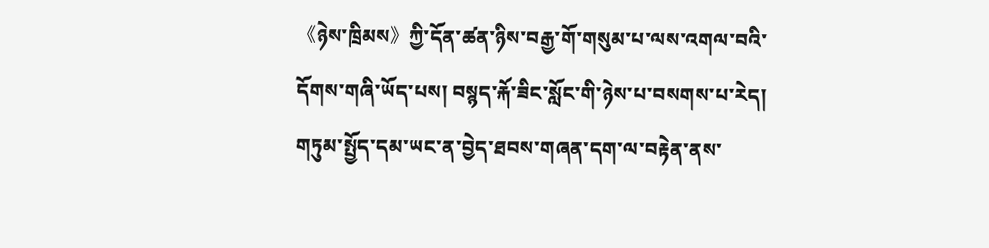《ཉེས་ཁྲིམས》ཀྱི་དོན་ཚན་ཉིས་བརྒྱ་གོ་གསུམ་པ་ལས་འགལ་བའི་དོགས་གཞི་ཡོད་པས། བསྙད་རྐོ་ཟིང་སློང་གི་ཉེས་པ་བསགས་པ་རེད། གཏུམ་སྤྱོད་དམ་ཡང་ན་བྱེད་ཐབས་གཞན་དག་ལ་བརྟེན་ནས་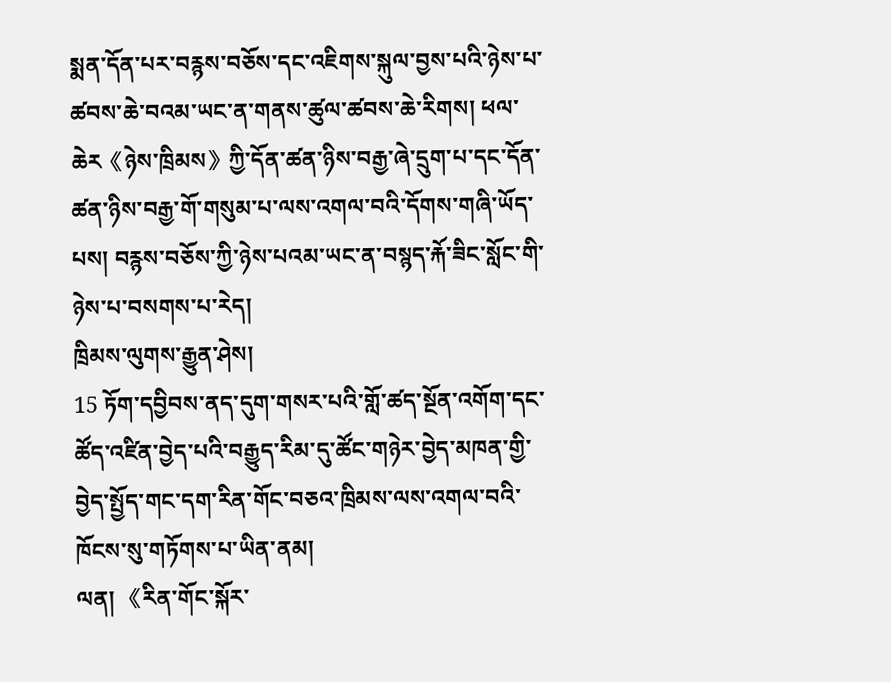སྨན་དོན་པར་བརྙས་བཅོས་དང་འཇིགས་སྐུལ་བྱས་པའི་ཉེས་པ་ཚབས་ཆེ་བའམ་ཡང་ན་གནས་ཚུལ་ཚབས་ཆེ་རིགས། ཕལ་ཆེར《ཉེས་ཁྲིམས》ཀྱི་དོན་ཚན་ཉིས་བརྒྱ་ཞེ་དྲུག་པ་དང་དོན་ཚན་ཉིས་བརྒྱ་གོ་གསུམ་པ་ལས་འགལ་བའི་དོགས་གཞི་ཡོད་པས། བརྙས་བཅོས་ཀྱི་ཉེས་པའམ་ཡང་ན་བསྙད་རྐོ་ཟིང་སློང་གི་ཉེས་པ་བསགས་པ་རེད།
ཁྲིམས་ལུགས་རྒྱུན་ཤེས།
15 ཏོག་དབྱིབས་ནད་དུག་གསར་པའི་གློ་ཚད་སྔོན་འགོག་དང་ཚོད་འཛིན་བྱེད་པའི་བརྒྱུད་རིམ་དུ་ཚོང་གཉེར་བྱེད་མཁན་གྱི་བྱེད་སྤྱོད་གང་དག་རིན་གོང་བཅའ་ཁྲིམས་ལས་འགལ་བའི་ཁོངས་སུ་གཏོགས་པ་ཡིན་ནམ།
ལན། 《རིན་གོང་སྐོར་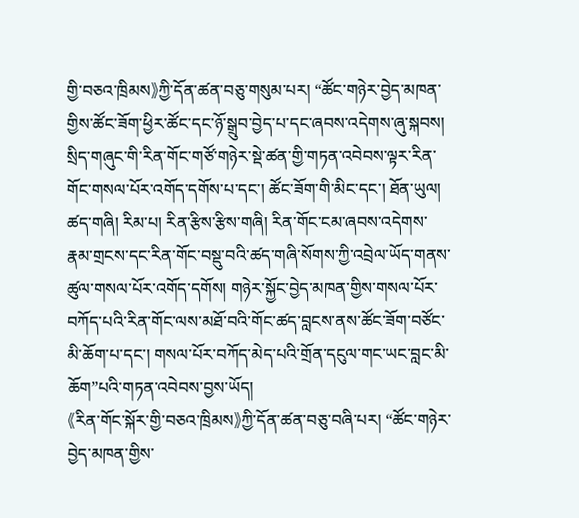གྱི་བཅའ་ཁྲིམས》ཀྱི་དོན་ཚན་བཅུ་གསུམ་པར། “ཚོང་གཉེར་བྱེད་མཁན་གྱིས་ཚོང་ཟོག་ཕྱིར་ཚོང་དང་ཉོ་སྒྲུབ་བྱེད་པ་དང་ཞབས་འདེགས་ཞུ་སྐབས། སྲིད་གཞུང་གི་རིན་གོང་གཙོ་གཉེར་སྡེ་ཚན་གྱི་གཏན་འབེབས་ལྟར་རིན་གོང་གསལ་པོར་འགོད་དགོས་པ་དང་། ཚོང་ཟོག་གི་མིང་དང་། ཐོན་ཡུལ། ཚད་གཞི། རིམ་པ། རིན་རྩིས་རྩིས་གཞི། རིན་གོང་ངམ་ཞབས་འདེགས་རྣམ་གྲངས་དང་རིན་གོང་བསྡུ་བའི་ཚད་གཞི་སོགས་ཀྱི་འབྲེལ་ཡོད་གནས་ཚུལ་གསལ་པོར་འགོད་དགོས། གཉེར་སྐྱོང་བྱེད་མཁན་གྱིས་གསལ་པོར་བཀོད་པའི་རིན་གོང་ལས་མཐོ་བའི་གོང་ཚད་བླངས་ནས་ཚོང་ཟོག་བཙོང་མི་ཆོག་པ་དང་། གསལ་པོར་བཀོད་མེད་པའི་གྲོན་དངུལ་གང་ཡང་བླང་མི་ཆོག”པའི་གཏན་འབེབས་བྱས་ཡོད།
《རིན་གོང་སྐོར་གྱི་བཅའ་ཁྲིམས》ཀྱི་དོན་ཚན་བཅུ་བཞི་པར། “ཚོང་གཉེར་བྱེད་མཁན་གྱིས་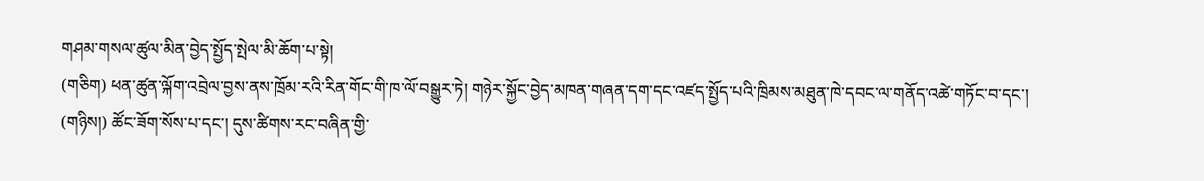གཤམ་གསལ་ཚུལ་མིན་བྱེད་སྤྱོད་སྤེལ་མི་ཆོག་པ་སྟེ།
(གཅིག) ཕན་ཚུན་ལྐོག་འབྲེལ་བྱས་ནས་ཁྲོམ་རའི་རིན་གོང་གི་ཁ་ལོ་བསྒྱུར་ཏེ། གཉེར་སྐྱོང་བྱེད་མཁན་གཞན་དག་དང་འཛད་སྤྱོད་པའི་ཁྲིམས་མཐུན་ཁེ་དབང་ལ་གནོད་འཚེ་གཏོང་བ་དང་།
(གཉིས།) ཚོང་ཟོག་སོས་པ་དང་། དུས་ཚིགས་རང་བཞིན་གྱི་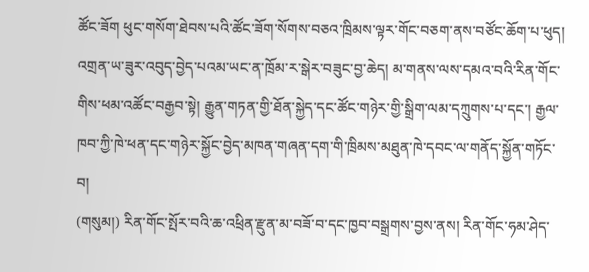ཚོང་ཟོག ཕུང་གསོག་ཐེབས་པའི་ཚོང་ཟོག་སོགས་བཅའ་ཁྲིམས་ལྟར་གོང་བཅག་ནས་བཙོང་ཆོག་པ་ཕུད། འགྲན་ཡ་ཟུར་འབུད་བྱེད་པའམ་ཡང་ན་ཁྲོམ་ར་སྒེར་བཟུང་བྱ་ཆེད། མ་གནས་ལས་དམའ་བའི་རིན་གོང་གིས་ཕམ་འཚོང་བརྒྱབ་སྟེ། རྒྱུན་གཏན་གྱི་ཐོན་སྐྱེད་དང་ཚོང་གཉེར་གྱི་སྒྲིག་ལམ་དཀྲུགས་པ་དང་། རྒྱལ་ཁབ་ཀྱི་ཁེ་ཕན་དང་གཉེར་སྐྱོང་བྱེད་མཁན་གཞན་དག་གི་ཁྲིམས་མཐུན་ཁེ་དབང་ལ་གནོད་སྐྱོན་གཏོང་བ།
(གསུམ།) རིན་གོང་སྤོར་བའི་ཆ་འཕྲིན་རྫུན་མ་བཟོ་བ་དང་ཁྱབ་བསྒྲགས་བྱས་ནས། རིན་གོང་ཧམ་ཤེད་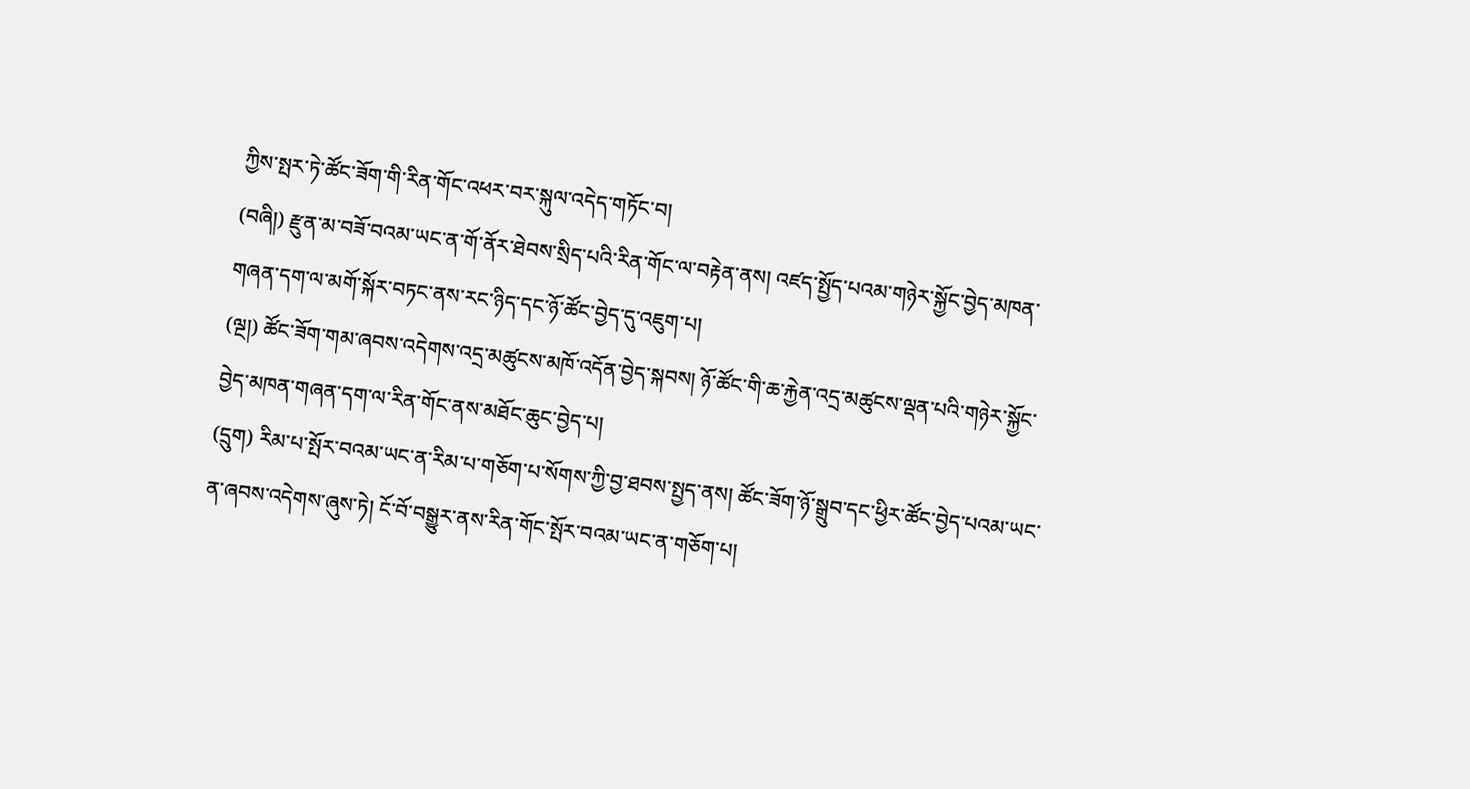ཀྱིས་སྤར་ཏེ་ཚོང་ཟོག་གི་རིན་གོང་འཕར་བར་སྐུལ་འདེད་གཏོང་བ།
(བཞི།) རྫུན་མ་བཟོ་བའམ་ཡང་ན་གོ་ནོར་ཐེབས་སྲིད་པའི་རིན་གོང་ལ་བརྟེན་ནས། འཛད་སྤྱོད་པའམ་གཉེར་སྐྱོང་བྱེད་མཁན་གཞན་དག་ལ་མགོ་སྐོར་བཏང་ནས་རང་ཉིད་དང་ཉོ་ཚོང་བྱེད་དུ་འཇུག་པ།
(ལྔ།) ཚོང་ཟོག་གམ་ཞབས་འདེགས་འདྲ་མཚུངས་མཁོ་འདོན་བྱེད་སྐབས། ཉོ་ཚོང་གི་ཆ་རྐྱེན་འདྲ་མཚུངས་ལྡན་པའི་གཉེར་སྐྱོང་བྱེད་མཁན་གཞན་དག་ལ་རིན་གོང་ནས་མཐོང་ཆུང་བྱེད་པ།
(དྲུག) རིམ་པ་སྤོར་བའམ་ཡང་ན་རིམ་པ་གཅོག་པ་སོགས་ཀྱི་བྱ་ཐབས་སྤྱད་ནས། ཚོང་ཟོག་ཉོ་སྒྲུབ་དང་ཕྱིར་ཚོང་བྱེད་པའམ་ཡང་ན་ཞབས་འདེགས་ཞུས་ཏེ། ངོ་བོ་བསྒྱུར་ནས་རིན་གོང་སྤོར་བའམ་ཡང་ན་གཅོག་པ།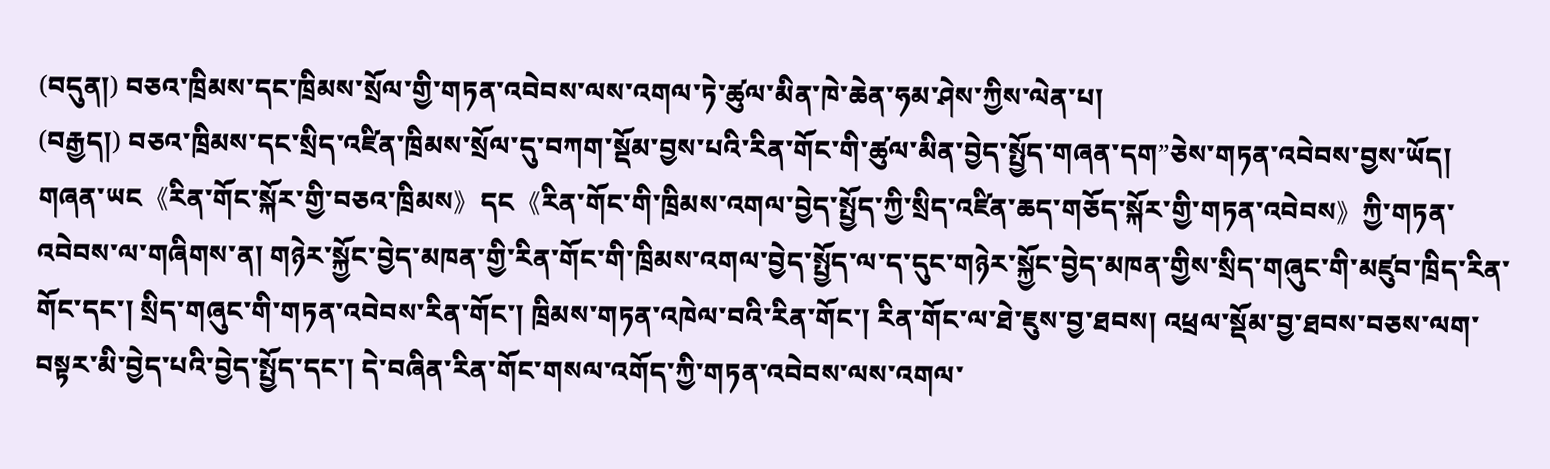(བདུན།) བཅའ་ཁྲིམས་དང་ཁྲིམས་སྲོལ་གྱི་གཏན་འབེབས་ལས་འགལ་ཏེ་ཚུལ་མིན་ཁེ་ཆེན་ཧམ་ཤེས་ཀྱིས་ལེན་པ།
(བརྒྱད།) བཅའ་ཁྲིམས་དང་སྲིད་འཛིན་ཁྲིམས་སྲོལ་དུ་བཀག་སྡོམ་བྱས་པའི་རིན་གོང་གི་ཚུལ་མིན་བྱེད་སྤྱོད་གཞན་དག”ཅེས་གཏན་འབེབས་བྱས་ཡོད།
གཞན་ཡང《རིན་གོང་སྐོར་གྱི་བཅའ་ཁྲིམས》དང《རིན་གོང་གི་ཁྲིམས་འགལ་བྱེད་སྤྱོད་ཀྱི་སྲིད་འཛིན་ཆད་གཅོད་སྐོར་གྱི་གཏན་འབེབས》ཀྱི་གཏན་འབེབས་ལ་གཞིགས་ན། གཉེར་སྐྱོང་བྱེད་མཁན་གྱི་རིན་གོང་གི་ཁྲིམས་འགལ་བྱེད་སྤྱོད་ལ་ད་དུང་གཉེར་སྐྱོང་བྱེད་མཁན་གྱིས་སྲིད་གཞུང་གི་མཛུབ་ཁྲིད་རིན་གོང་དང་། སྲིད་གཞུང་གི་གཏན་འབེབས་རིན་གོང་། ཁྲིམས་གཏན་འཁེལ་བའི་རིན་གོང་། རིན་གོང་ལ་ཐེ་ཇུས་བྱ་ཐབས། འཕྲལ་སྡོམ་བྱ་ཐབས་བཅས་ལག་བསྟར་མི་བྱེད་པའི་བྱེད་སྤྱོད་དང་། དེ་བཞིན་རིན་གོང་གསལ་འགོད་ཀྱི་གཏན་འབེབས་ལས་འགལ་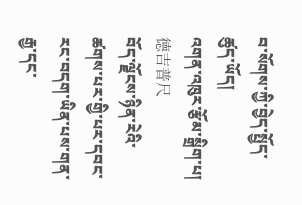བ་སོགས་ཀྱི་བྱེད་སྤྱོད་ཚུད་ཡོད།
འགན་འཁུར་རྩོམ་སྒྲིག་པ། 德吉普尺
བོད་ལྗོངས་ཉིན་རེའི་ཚགས་པར་གྱི་པར་དབང་རང་བདག་ཡིན་པས་གན་རྒྱ་དང་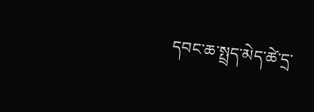དབང་ཆ་སྤྲད་མེད་ཚེ་དྲ་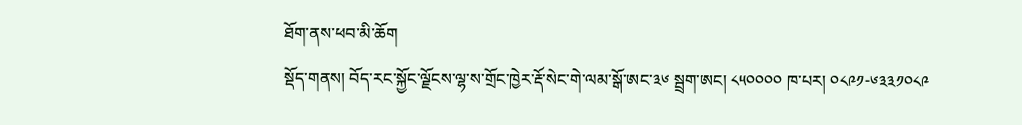ཐོག་ནས་ཕབ་མི་ཆོག
སྡོད་གནས། བོད་རང་སྐྱོང་ལྗོངས་ལྷ་ས་གྲོང་ཁྱེར་རྡོ་སེང་གེ་ལམ་སྒོ་ཨང་༣༦ སྦྲག་ཨང། ༨༥༠༠༠༠ ཁ་པར། ༠༨༩༡-༦༣༣༡༠༨༩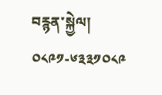བརྙན་སྐྱེལ། ༠༨༩༡-༦༣༣༡༠༨༩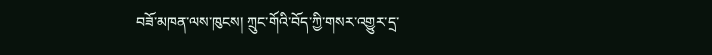བཟོ་མཁན་ལས་ཁུངས། ཀྲུང་གོའི་བོད་ཀྱི་གསར་འགྱུར་དྲ་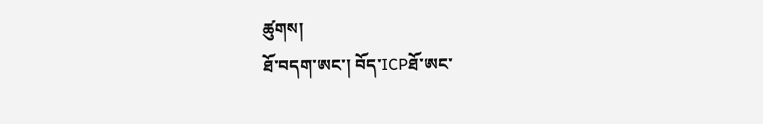ཚུགས།
ཐོ་བདག་ཨང་། བོད་ICPཐོ་ཨང་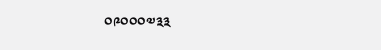༠༩༠༠༠༧༣༣